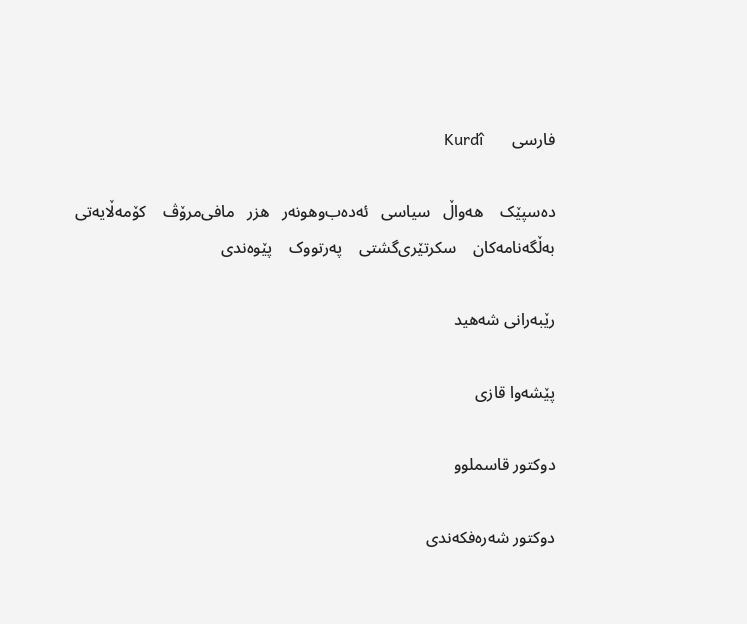فارسی       Kurdî

ده‌سپێک    هه‌واڵ   سیاسی   ئه‌ده‌ب‌وهونه‌ر   هزر   مافی‌مرۆڤ    کۆمه‌ڵایه‌تی   به‌ڵگه‌نامه‌کان    سکرتێری‌گشتی    په‌رتووک    پێوه‌ندی

رێبه‌رانی شه‌هید

پێشه‌وا قازی‌

دوكتور قاسملوو

دوكتور شه‌ره‌فکه‌ندی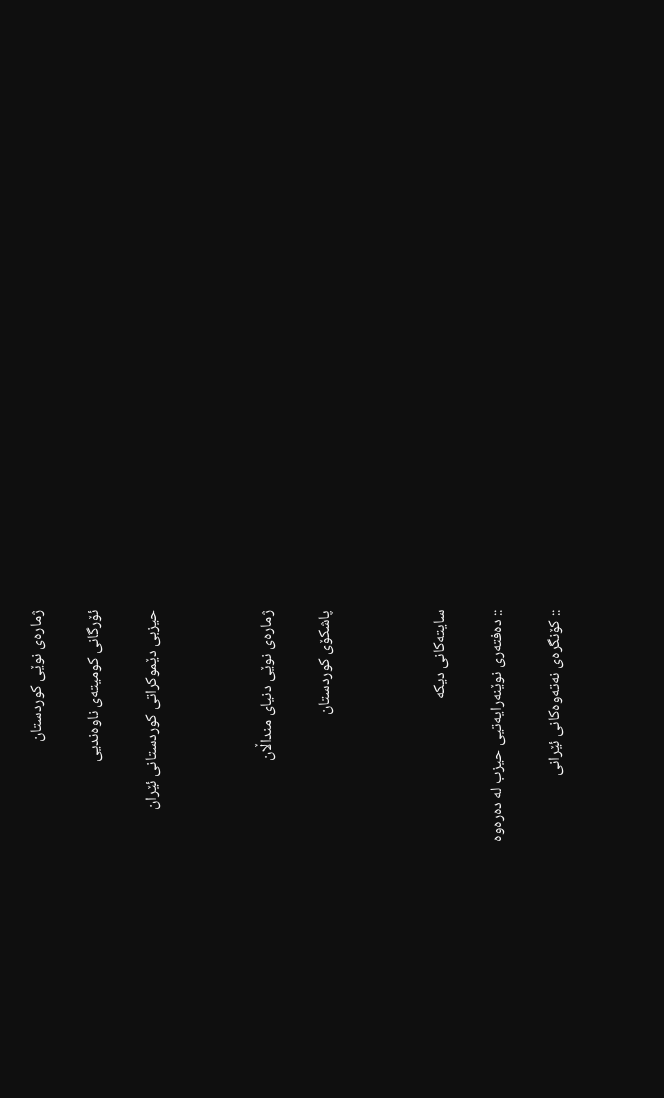ژماره‌ی نوێی كوردستان

ئۆرگانی كومیته‌ی ناوه‌ندیی

حیزبی دێموكراتی كوردستانی ئێران



ژماره‌ی نوێی دنیای منداڵان

پاشكۆی كوردستان



سایته‌کانی دیکه

:: ده‌فته‌ری نوێنه‌رایه‌تیی حیزب له ده‌ره‌وه

:: كۆنگره‌ی‌ نه‌ته‌وه‌كانی‌ ئێرانی‌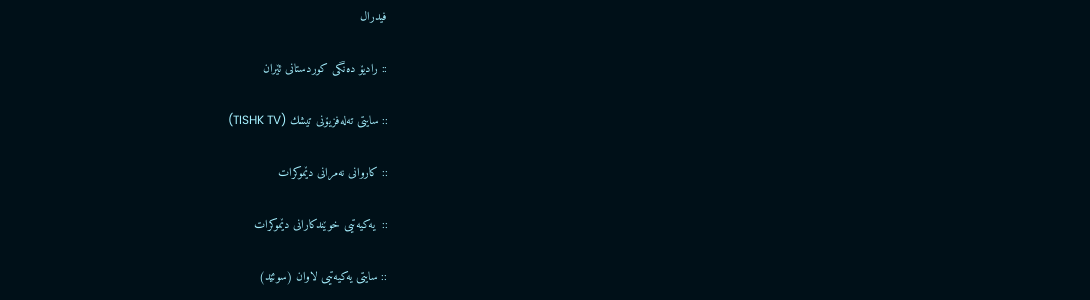فیدرال

:: رادیۆ ده‌نگی کوردستانی ئێران

:: سایتی ته‌له‌فزیۆنی‌ تیشك (TISHK TV)

:: کاروانی نه‌مرانی دێموکرات

::  یه‌كیه‌تیی‌ خوێندكارانی‌ دێموكرات

:: سایتی یه‌کیه‌تیی لاوان (سوئێد)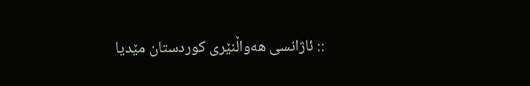:: ئاژانسی هه‌واڵنێری كوردستان مێدیا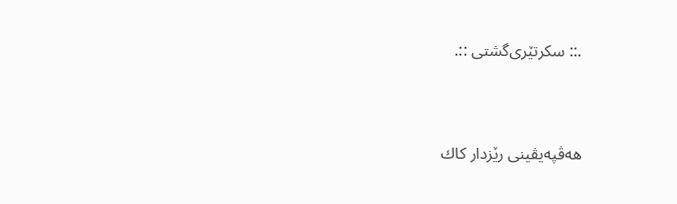.:: سکرتێری‌گشتی ::.



هه‌ڤپه‌یڤینی‌ رێزدار كاك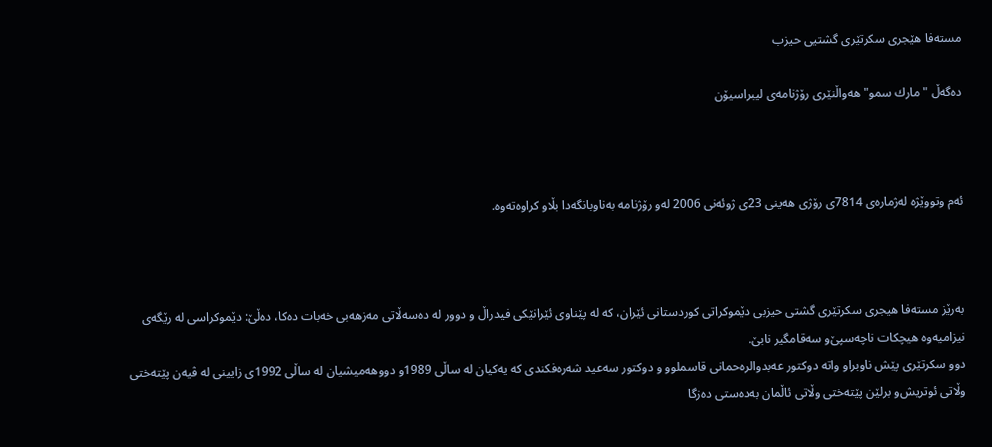مسته‌فا هێجری‌ سكرتێری‌ گشتیی‌ حیزب

ده‌گه‌ڵ‌ "مارك سمو" هه‌واڵنێری‌ رۆژنامه‌ی‌ لیبراسیۆن



ئه‌م وتووێژه‌ له‌ژماره‌ی‌ 7814ی‌ رۆژی‌ هه‌ینی‌ 23ی‌ ژوئه‌نی‌ 2006 له‌و رۆژنامه‌ به‌ناوبانگه‌دا بڵاو كراوه‌ته‌وه‌.



به‌رێز مسته‌فا هیجری‌ سكرتێری‌ گشتی‌ حیزبی‌ دێموكراتی‌ كوردستانی‌ ئێران، كه‌ له‌ پێناوی‌ ئێرانێكی‌ فیدراڵ و دوور له‌ ده‌سه‌ڵاتی‌ مه‌زهه‌بی‌ خه‌بات ده‌كا، ده‌ڵێ‌: دێموكراسی‌ له‌ رێگه‌ی‌ نیزامیه‌وه‌ هیچكات ناچه‌سپێ‌‌و سه‌قامگیر نابێ‌.
دوو سكرتێری‌ پێش ناوبراو واته‌ دوكتور عه‌بدوالره‌حمانی‌ قاسملوو و دوكتور سه‌عید شه‌ره‌فكندی‌ كه‌ یه‌كیان له‌ ساڵی‌ 1989و دووهه‌میشیان له‌ ساڵی‌ 1992ی‌ زایینی‌ له‌ ڤیه‌ن پێته‌ختی‌ وڵاتی‌ ئوتریش‌و برلێن پێته‌ختی‌ وڵاتی‌ ئاڵمان به‌ده‌ستی‌ ده‌زگا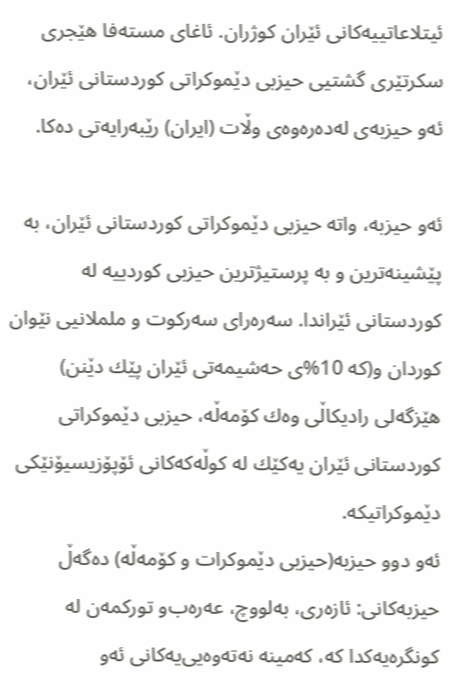ئیتلاعاتییه‌كانی‌ ئێران كوژران. ئاغای‌ مسته‌فا هێجری‌ سكرتێری‌ گشتیی‌ حیزبی‌ دێموكراتی‌ كوردستانی‌ ئێران، ئه‌و حیزبه‌ی‌ له‌ده‌ره‌وه‌ی‌ وڵات (ایران) رێبه‌رایه‌تی‌ ده‌كا.

ئه‌و حیزبه‌، واته‌ حیزبی‌ دێموكراتی‌ كوردستانی‌ ئێران، به‌ پێشینه‌ترین و به‌ پرستیژترین حیزبی‌ كوردییه‌ له‌ كوردستانی‌ ئێراندا. سه‌ره‌رای‌ سه‌ركوت و ململانیی‌ نێوان كوردان و(كه‌ 10%ی‌ حه‌شیمه‌تی‌ ئێران پێك دێنن) هێزگه‌لی‌ رادیكاڵی‌ وه‌ك كۆمه‌ڵه‌، حیزبی‌ دێموكراتی‌ كوردستانی‌ ئێران یه‌كێك له‌ كوڵه‌كه‌كانی‌ ئۆپۆزیسیۆنێكی‌ دێموكراتیكه‌.
ئه‌و دوو حیزبه‌(حیزبی‌ دێموكرات و كۆمه‌ڵه‌) ده‌گه‌ڵ‌ حیزبه‌كانی‌: ئازه‌ری‌، به‌لووچ، عه‌ره‌ب‌و توركمه‌ن له‌ كونگره‌یه‌كدا كه‌، كه‌مینه‌ نه‌ته‌وه‌یی‌یه‌كانی‌ ئه‌و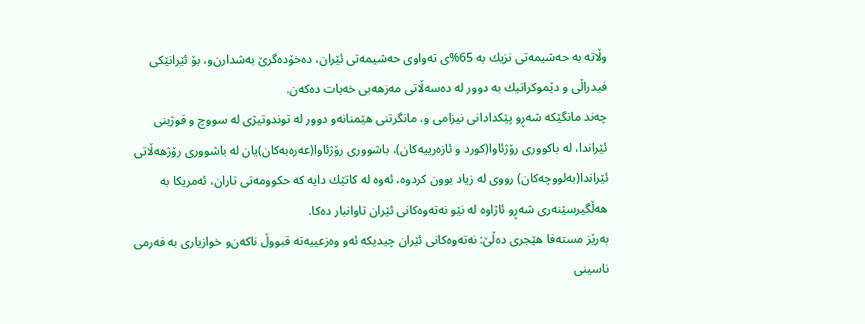وڵاته‌ به‌ حه‌شیمه‌تی‌ نزیك به‌ 65%ی‌ ته‌واوی‌ حه‌شیمه‌تی‌ ئێران، ده‌خۆده‌گرێ‌ به‌شدارن‌و، بۆ ئێرانێكی‌ فیدراڵی‌ و دێموكراتیك به‌ دوور له‌ ده‌سه‌ڵاتی‌ مه‌زهه‌بی‌ خه‌بات ده‌كه‌ن.
چه‌ند مانگێكه‌ شه‌ڕو پێكدادانی‌ نیزامی‌ و، مانگرتنی‌ هێمنانه‌‌و دوور له‌ توندوتیژی‌ له‌ سووچ و قوژبنی‌ ئێراندا، له‌ باكووری‌ رۆژئاوا(كورد و ئازه‌رییه‌كان)، باشووری‌ رۆژئاوا(عه‌ره‌به‌كان)یان له‌ باشووری‌ رۆژهه‌ڵاتی‌ ئێراندا(به‌لووچه‌كان) رووی‌ له‌ زیاد بوون كردوه‌، ئه‌وه‌ له‌ كاتێك دایه‌ كه‌ حكوومه‌تی‌ تاران، ئه‌مریكا به‌ هه‌ڵگیرسێنه‌ری‌ شه‌ڕو ئاژاوه‌ له‌ نێو نه‌ته‌وه‌كانی‌ ئێران تاوانبار ده‌كا.
به‌رێز مسته‌فا هێجری‌ ده‌ڵێ‌: نه‌ته‌وه‌كانی‌ ئێران چیدیكه‌ ئه‌و وه‌زعییه‌ته‌ قبووڵ‌ ناكه‌ن‌و خوازیاری‌ به‌ فه‌رمی‌ ناسینی‌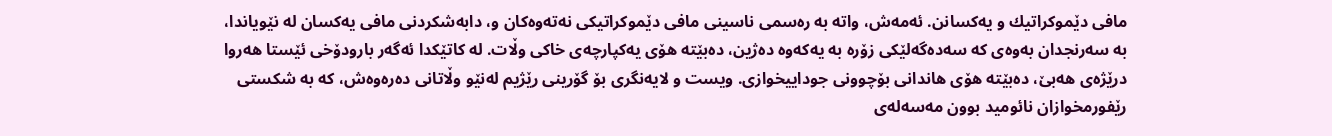مافی‌ دێموكراتیك و یه‌كسانن. ئه‌مه‌ش، واته‌ به‌ ره‌سمی‌ ناسینی‌ مافی‌ دێموكراتیكی‌ نه‌ته‌وه‌كان و، دابه‌شكردنی‌ مافی‌ یه‌كسان له‌ نێویاندا، به‌ سه‌رنجدان به‌وه‌ی‌ كه‌ سه‌ده‌گه‌لێكی‌ زۆره‌ به‌ یه‌كه‌وه‌ ده‌ژین، ده‌بێته‌ هۆی‌ یه‌كپارچه‌ی‌ خاكی‌ وڵات. له‌ كاتێكدا ئه‌گه‌ر بارودۆخی‌ ئێستا هه‌روا درێژه‌ی‌ هه‌بێ‌، ده‌بێته‌ هۆی‌ هاندانی‌ بۆچوونی‌ جوداییخوازی‌. ویست و لایه‌نگری‌ بۆ گۆرینی‌ رێژیم له‌نێو وڵاتانی‌ ده‌ره‌وه‌ش، كه‌ به‌ شكستی‌ رێفورمخوازان نائومید بوون مه‌سه‌له‌ی‌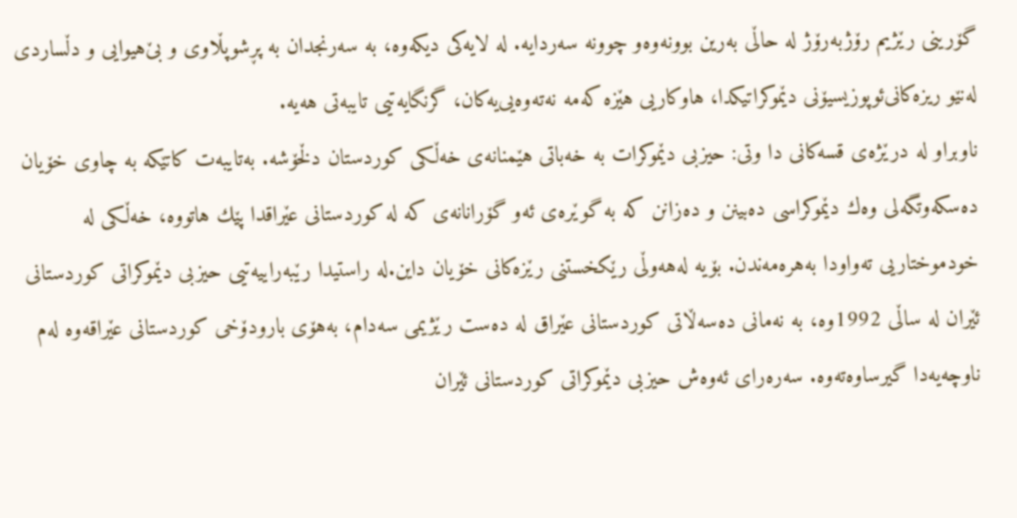گۆرینی‌ رێژیم رۆژبه‌رۆژ له‌ حاڵی‌ به‌رین بوونه‌وه‌‌و چوونه‌ سه‌ردایه‌. له‌ لایه‌كی‌ دیكه‌وه‌، به‌ سه‌رنجدان به‌ پڕشوپڵاوی‌ و بێ‌هیوایی‌ و دڵساردی‌ له‌نێو ریزه‌كانی‌ئوپوزیسیۆنی‌ دێموكراتیكدا، هاوكاریی‌ هێزه‌ كه‌مه‌ نه‌ته‌وه‌یی‌یه‌كان، گرنگایه‌تیی‌ تایبه‌تی‌ هه‌یه‌.
ناوبراو له‌ درێژه‌ی‌ قسه‌كانی‌ دا وتی‌: حیزبی‌ دێموكرات به‌ خه‌باتی‌ هێمنانه‌ی‌ خه‌ڵكی‌ كوردستان دڵخۆشه‌. به‌تایبه‌ت كاتێكه‌ به‌ چاوی‌ خۆیان ده‌سكه‌وتگه‌لی‌ وه‌ك دێموكراسی‌ ده‌بینن و ده‌زانن كه‌ به‌ گوێره‌ی‌ ئه‌و گۆرانانه‌ی‌ كه‌ له‌ كوردستانی‌ عێراقدا پێك هاتووه‌، خه‌ڵكی‌ له‌ خودموختاریی‌ ته‌واودا به‌هره‌مه‌ندن. بۆیه‌ له‌هه‌وڵی‌ رێكخستنی‌ رێزه‌كانی‌ خۆیان داین.له‌ راستیدا رێبه‌راییه‌تیی‌ حیزبی‌ دێموكراتی‌ كوردستانی‌ ئێران له‌ ساڵی‌ 1992وه‌، به‌ نه‌مانی‌ ده‌سه‌ڵاتی‌ كوردستانی‌ عێراق له‌ ده‌ست رێژیمی‌ سه‌دام، به‌هۆی‌ بارودۆخی‌ كوردستانی‌ عێراقه‌وه‌ له‌م ناوچه‌یه‌دا گیرساوه‌ته‌وه‌. سه‌ره‌رای‌ ئه‌وه‌ش حیزبی‌ دێموكراتی‌ كوردستانی‌ ئێران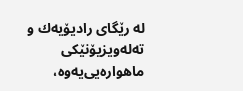له‌ رێگای‌ رادیۆیه‌ك و ته‌له‌ویزیۆنێكی‌ ماهواره‌یی‌یه‌وه‌،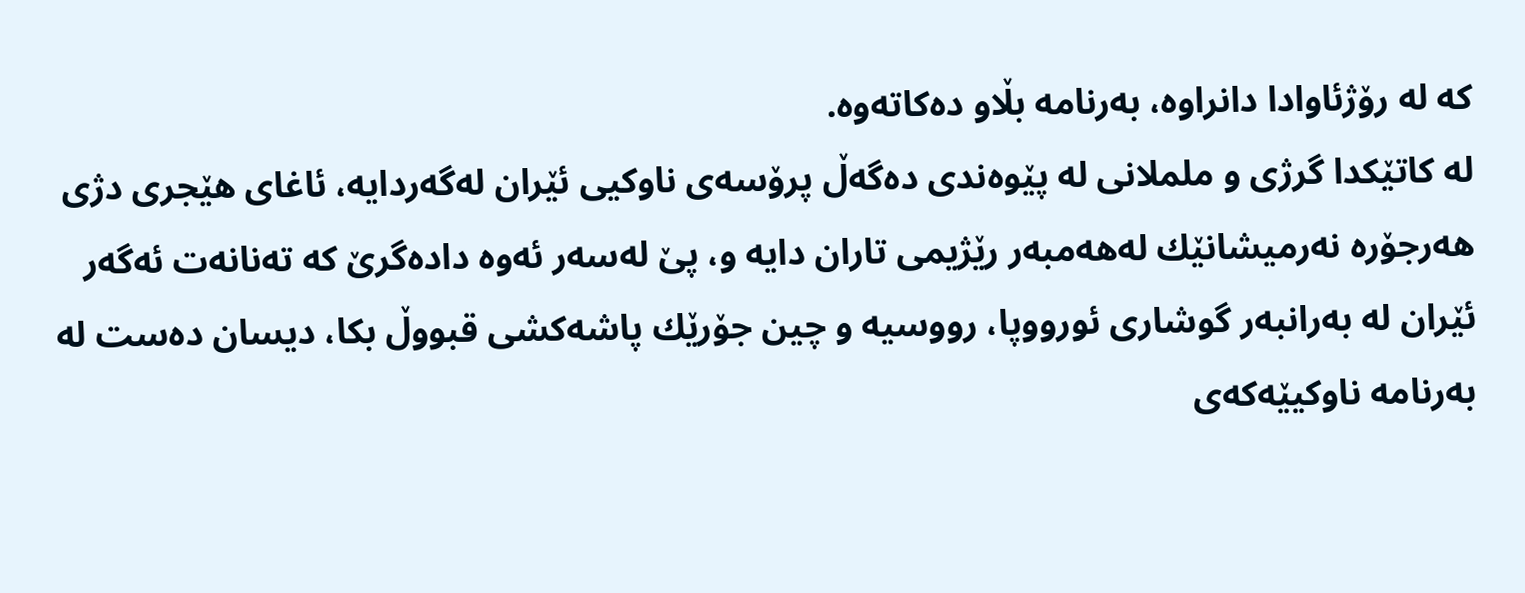كه‌ له‌ رۆژئاوادا دانراوه‌، به‌رنامه‌ بڵاو ده‌كاته‌وه‌.
له‌ كاتێكدا گرژی‌ و ململانی‌ له‌ پێوه‌ندی‌ ده‌گه‌ڵ‌ پرۆسه‌ی‌ ناوكیی‌ ئێران له‌گه‌ردایه‌، ئاغای‌ هێجری‌ دژی‌ هه‌رجۆره‌ نه‌رمیشانێك له‌هه‌مبه‌ر رێژیمی‌ تاران دایه‌ و، پێ‌ له‌سه‌ر ئه‌وه‌ داده‌گرێ‌ كه‌ ته‌نانه‌ت ئه‌گه‌ر ئێران له‌ به‌رانبه‌ر گوشاری‌ ئورووپا، رووسیه‌ و چین جۆرێك پاشه‌كشی‌ قبووڵ‌ بكا، دیسان ده‌ست له‌ به‌رنامه‌ ناوكیێه‌كه‌ی‌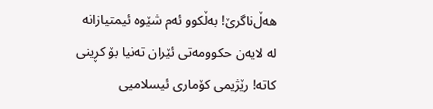هه‌ڵ‌ناگرێ‌! به‌ڵكوو ئه‌م شێوه‌ ئیمتیازانه‌ له‌ لایه‌ن حكوومه‌تی‌ ئێران ته‌نیا بۆ كڕینی‌ كاته‌! رێژیمی‌ كۆماری‌ ئیسلامیی‌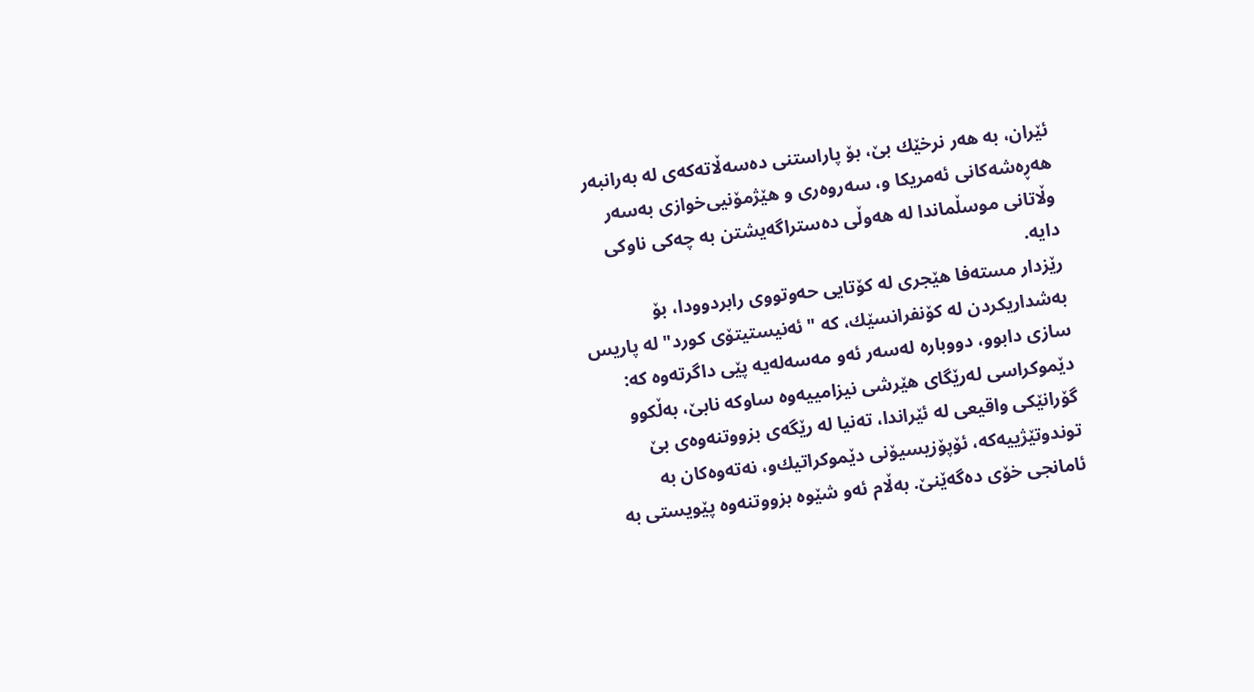ئێران، به‌ هه‌ر نرخێك بێ‌، بۆ پاراستنی‌ ده‌سه‌ڵاته‌كه‌ی‌ له‌ به‌رانبه‌ر هه‌ڕه‌شه‌كانی‌ ئه‌مریكا و، سه‌روه‌ری‌ و هێژمۆنیی‌خوازی‌ به‌سه‌ر وڵاتانی‌ موسڵماندا له‌ هه‌وڵی‌ ده‌ستراگه‌یشتن به‌ چه‌كی‌ ناوكی‌ دایه‌.
رێزدار مسته‌فا هێجری‌ له‌ كۆتایی‌ حه‌وتووی‌ رابردوودا، بۆ به‌شداریكردن له‌ كۆنفرانسێك، كه‌ "ئه‌نیستیتۆی‌ كورد" له‌ پاریس سازی‌ دابوو، دووباره‌ له‌سه‌ر ئه‌و مه‌سه‌له‌یه‌ پێی‌ داگرته‌وه‌ كه‌: دێموكراسی‌ له‌رێگای‌ هێرشی‌ نیزامییه‌وه‌ ساوكه‌ نابێ‌، به‌ڵكوو گۆرانێكی‌ واقیعی‌ له‌ ئێراندا، ته‌نیا له‌ رێگه‌ی‌ بزووتنه‌وه‌ی‌ بێ‌ توندوتێژییه‌كه‌، ئۆپۆزیسیۆنی‌ دێموكراتیك‌و، نه‌ته‌وه‌كان به‌ ئامانجی‌ خۆی‌ ده‌گه‌ێنێ‌. به‌ڵام ئه‌و شێوه‌ بزووتنه‌وه‌ پێویستی‌ به‌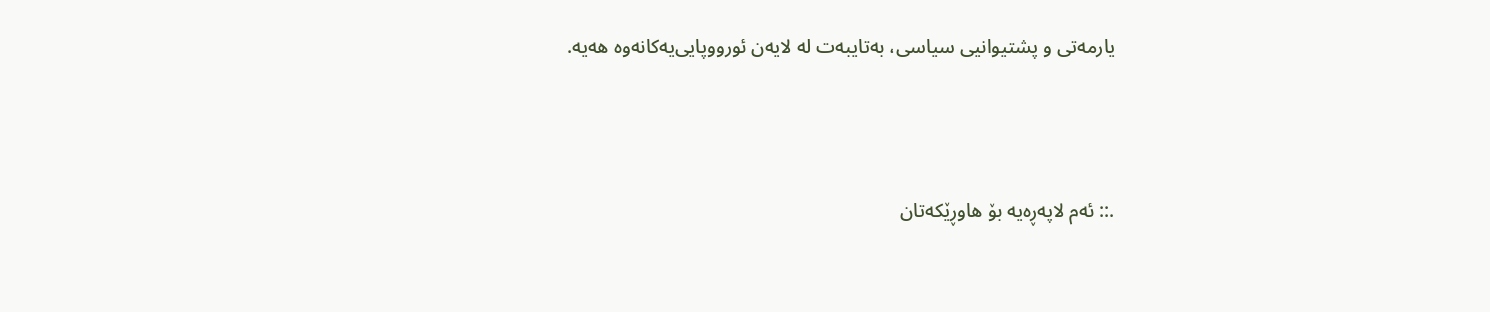یارمه‌تی‌ و پشتیوانیی‌ سیاسی‌، به‌تایبه‌ت له‌ لایه‌ن ئورووپایی‌یه‌كانه‌وه‌ هه‌یه‌.



.:: ئه‌م لاپه‌ڕه‌یه بۆ هاوڕێکه‌تان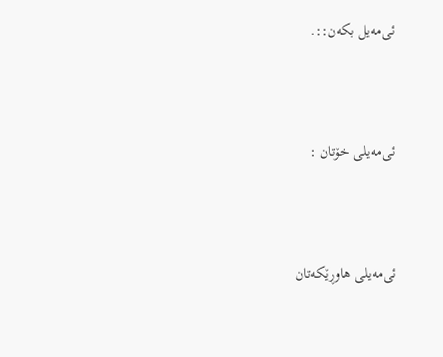ئی‌مه‌یل بکه‌ن::.



ئی‌مه‌یلی خۆتان :



ئی‌مه‌یلی هاوڕێکه‌تان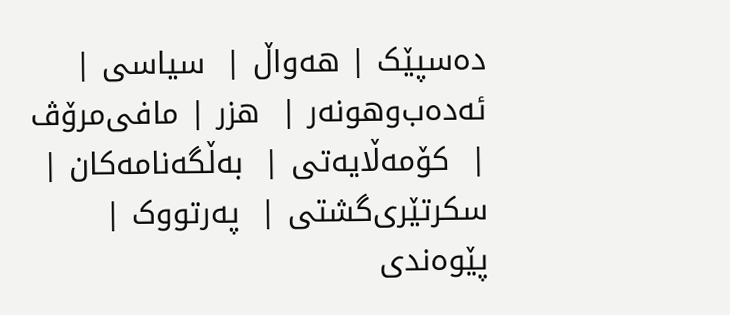ده‌سپێک | هه‌واڵ |  سیاسی |  ئه‌ده‌ب‌وهونه‌ر |  هزر | مافی‌مرۆڤ |  کۆمه‌ڵایه‌تی |  به‌ڵگه‌نامه‌کان |  سکرتێری‌گشتی |  په‌رتووک |  پێوه‌ندی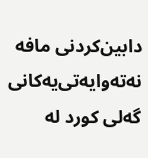دابین‌كردنی‌ مافه‌ نه‌ته‌وایه‌تی‌یه‌کانی گه‌لی‌ كورد له‌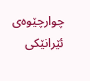چوارچێوه‌ی ئێرانێکی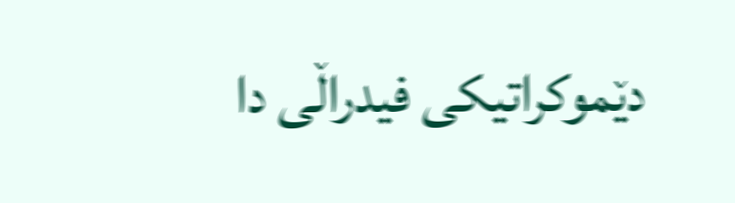دێموكراتیكی‌ فیدراڵی‌ دا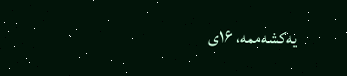یه‌کشه‌ممه، ۱۶‌ی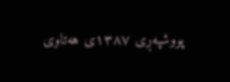پوو‌شپه‌ڕی ۱۳۸۷ی هه‌تاوی